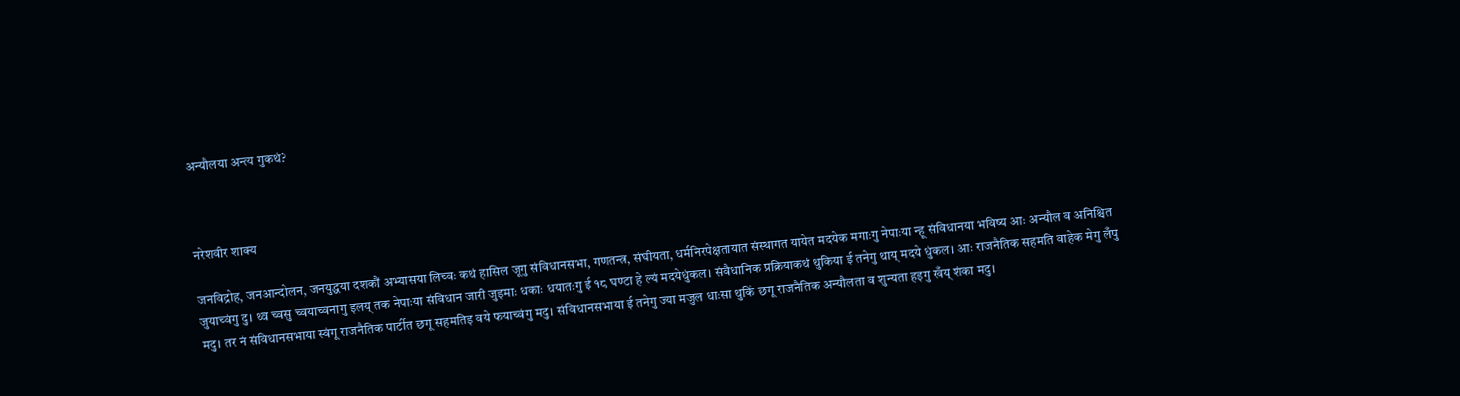अन्यौलया अन्त्य गुकथं?



नरेशवीर शाक्य

जनविद्रोह, जनआन्दोलन, जनयुद्धया दशकौं अभ्यासया लिच्वः कथं हासिल जूगु संविधानसभा, गणतन्त्र, संघीयता, धर्मनिरपेक्षतायात संस्थागत यायेत मदयेक मगाःगु नेपाःया न्हू संविधानया भविष्य आः अन्यौल व अनिश्चित जुयाच्वंगु दु। थ्व च्वसु च्वयाच्वनागु इलय् तक नेपाःया संविधान जारी जुइमाः धकाः धयातःगु ई १८ घण्टा हे ल्यं मदयेधुंकल। संवैधानिक प्रक्रियाकथं थुकिया ई तनेगु थाय् मदये धुंकल। आः राजनैतिक सहमति वाहेक मेगु लँपु मदु। तर नं संविधानसभाया स्वंगू राजनैतिक पार्टीत छगू सहमतिइ वये फयाच्वंगु मदु। संविधानसभाया ई तनेगु ज्या मजुल धाःसा थुकिं छगू राजनैतिक अन्यौलता व शुन्यता हइगु खँय् शंका मदु।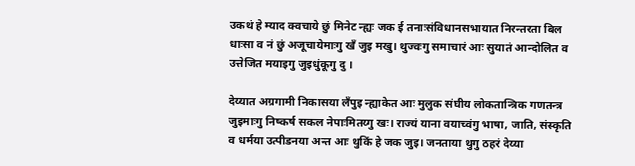उकथं हे म्याद क्वचाये छुं मिनेट न्ह्यः जक ई तनाःसंविधानसभायात निरन्तरता बिल धाःसा व नं छुं अजूचायेमाःगु खँ जुइ मखु। थुज्वःगु समाचारं आः सुयातं आन्दोलित व उत्तेजित मयाइगु जुइधुंकूगु दु ।

देय्यात अग्रगामी निकासया लँपुइ न्ह्याकेत आः मुलुक संघीय लोकतान्त्रिक गणतन्त्र जुइमाःगु निष्कर्ष सकल नेपाःमितय्गु खः। राज्यं याना वयाच्वंगु भाषा, जाति, संस्कृति व धर्मया उत्पीडनया अन्त आः थुकिं हे जक जुइ। जनताया थुगु ठहरं देय्या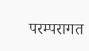परम्परागत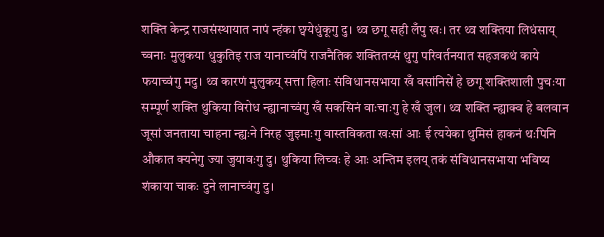शक्ति केन्द्र राजसंस्थायात नापं न्हंका छ्वयेधुंकूगु दु। थ्व छगू सही लँपु खः। तर थ्व शक्तिया लिधंसाय् च्वनाः मुलुकया धुकुतिइ राज यानाच्वंपिं राजनैतिक शक्तितय्सं थुगु परिवर्तनयात सहजकथं काये फयाच्वंगु मदु। थ्व कारणं मुलुकय् सत्ता हिलाः संविधानसभाया खँ वसांनिसें हे छगू शक्तिशाली पुचःया सम्पूर्ण शक्ति थुकिया विरोध न्ह्यानाच्वंगु खँ सकसिनं वाःचाःगु हे खँ जुल। थ्व शक्ति न्ह्याक्व हे बलवान जूसां जनताया चाहना न्ह्यःने निरह जुइमाःगु वास्तविकता खःसां आः ई त्ययेका थुमिसं हाकनं थःपिनि औकात क्यनेगु ज्या जुयावःगु दु। थुकिया लिच्वः हे आः अन्तिम इलय् तकं संविधानसभाया भविष्य शंकाया चाकः दुने लानाच्वंगु दु।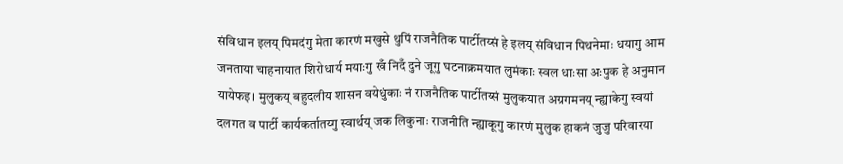संविधान इलय् पिमदंगु मेता कारणं मखुसे थुपिं राजनैतिक पार्टीतय्सं हे इलय् संविधान पिथनेमाः धयागु आम जनताया चाहनायात शिरोधार्य मयाःगु खँ निदँ दुने जूगु घटनाक्रमयात लुमंकाः स्वल धाःसा अःपुक हे अनुमान यायेफइ। मुलुकय् बहुदलीय शासन वयेधुंकाः नं राजनैतिक पार्टीतय्सं मुलुकयात अग्रगमनय् न्ह्याकेगु स्वयां दलगत व पार्टी कार्यकर्तातय्गु स्वार्थय् जक लिकुनाः राजनीति न्ह्याकूगु कारणं मुलुक हाकनं जुजु परिवारया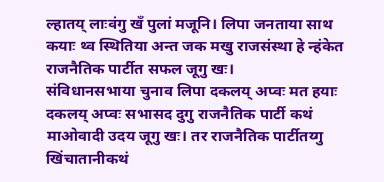ल्हातय् लाःवंगु खँ पुलां मजूनि। लिपा जनताया साथ कयाः थ्व स्थितिया अन्त जक मखु राजसंस्था हे न्हंकेत राजनैतिक पार्टीत सफल जूगु खः।
संविधानसभाया चुनाव लिपा दकलय् अप्वः मत हयाः दकलय् अप्वः सभासद दुगु राजनैतिक पार्टी कथं माओवादी उदय जूगु खः। तर राजनैतिक पार्टीतय्गु खिंचातानीकथं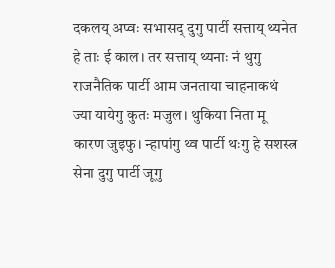दकलय् अप्वः सभासद् दुगु पार्टी सत्ताय् थ्यनेत हे ताः ई काल। तर सत्ताय् थ्यनाः नं थुगु राजनैतिक पार्टी आम जनताया चाहनाकथं ज्या यायेगु कुतः मजुल। थुकिया निता मू कारण जुइफु। न्हापांगु थ्व पार्टी थःगु हे सशस्त्र सेना दुगु पार्टी जूगु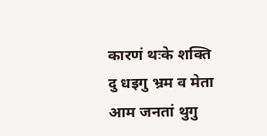कारणं थःके शक्ति दु धइगु भ्रम व मेता आम जनतां थुगु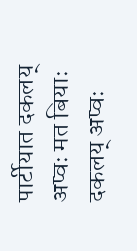पार्टीयात दकलय् अप्वः मत बियाः दकलय् अप्वः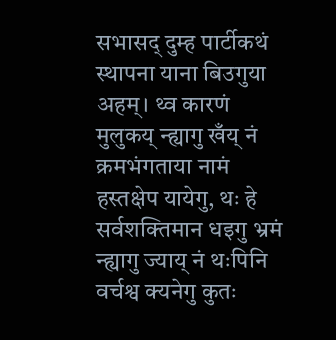सभासद् दुम्ह पार्टीकथं स्थापना याना बिउगुया अहम्। थ्व कारणं मुलुकय् न्ह्यागु खँय् नं क्रमभंगताया नामं हस्तक्षेप यायेगु, थः हे सर्वशक्तिमान धइगु भ्रमं न्ह्यागु ज्याय् नं थःपिनि वर्चश्व क्यनेगु कुतः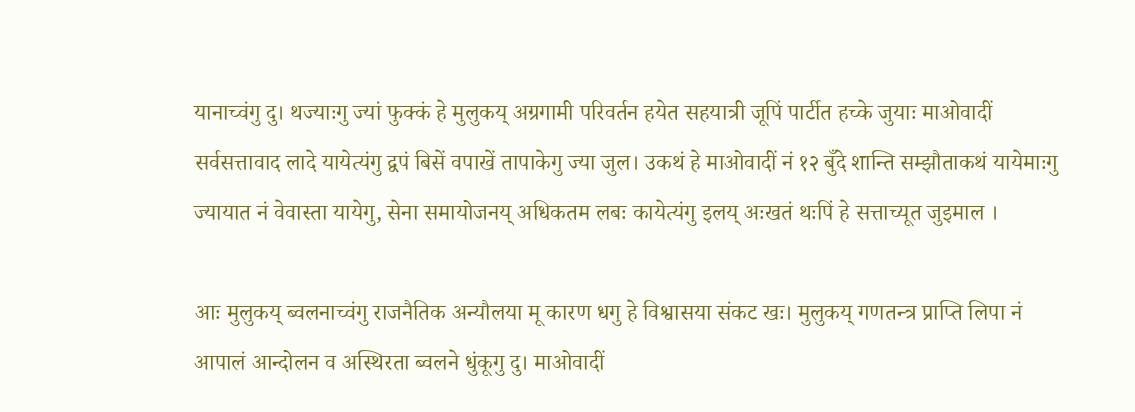यानाच्वंगु दु। थज्याःगु ज्यां फुक्कं हे मुलुकय् अग्रगामी परिवर्तन हयेत सहयात्री जूपिं पार्टीत हच्के जुयाः माओवादीं सर्वसत्तावाद लादे यायेत्यंगु द्वपं बिसें वपाखें तापाकेगु ज्या जुल। उकथं हे माओवादीं नं १२ बुँदे शान्ति सम्झौताकथं यायेमाःगु ज्यायात नं वेवास्ता यायेगु, सेना समायोजनय् अधिकतम लबः कायेत्यंगु इलय् अःखतं थःपिं हे सत्ताच्यूत जुइमाल ।

आः मुलुकय् ब्वलनाच्वंगु राजनैतिक अन्यौलया मू कारण धगु हे विश्वासया संकट खः। मुलुकय् गणतन्त्र प्राप्ति लिपा नं आपालं आन्दोलन व अस्थिरता ब्वलने धुंकूगु दु। माओवादीं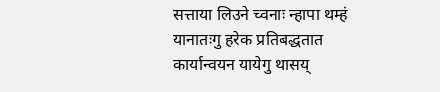सत्ताया लिउने च्वनाः न्हापा थम्हं यानातःगु हरेक प्रतिबद्धतात कार्यान्वयन यायेगु थासय्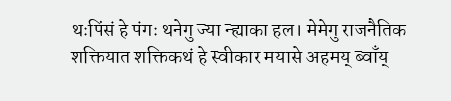थःपिंसं हे पंगः थनेगु ज्या न्ह्याका हल। मेमेगु राजनैतिक शक्तियात शक्तिकथं हे स्वीकार मयासे अहमय् ब्वाँय्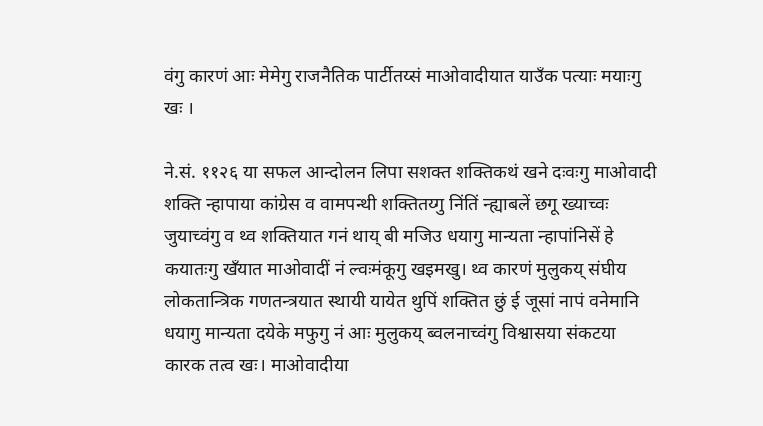वंगु कारणं आः मेमेगु राजनैतिक पार्टीतय्सं माओवादीयात याउँक पत्याः मयाःगु खः ।

ने.सं. ११२६ या सफल आन्दोलन लिपा सशक्त शक्तिकथं खने दःवःगु माओवादी शक्ति न्हापाया कांग्रेस व वामपन्थी शक्तितय्गु निंतिं न्ह्याबलें छगू ख्याच्वः जुयाच्वंगु व थ्व शक्तियात गनं थाय् बी मजिउ धयागु मान्यता न्हापांनिसें हे कयातःगु खँयात माओवादीं नं ल्वःमंकूगु खइमखु। थ्व कारणं मुलुकय् संघीय लोकतान्त्रिक गणतन्त्रयात स्थायी यायेत थुपिं शक्तित छुं ई जूसां नापं वनेमानि धयागु मान्यता दयेके मफुगु नं आः मुलुकय् ब्वलनाच्वंगु विश्वासया संकटया कारक तत्व खः। माओवादीया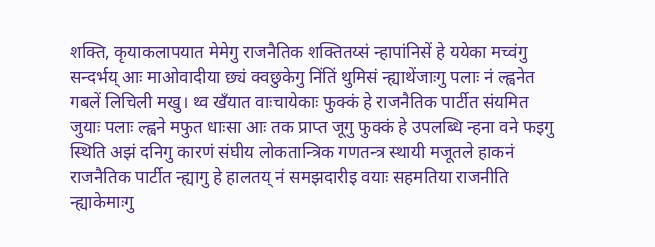शक्ति, कृयाकलापयात मेमेगु राजनैतिक शक्तितय्सं न्हापांनिसें हे ययेका मच्वंगु सन्दर्भय् आः माओवादीया छ्यं क्वछुकेगु निंतिं थुमिसं न्ह्याथेंजाःगु पलाः नं ल्ह्वनेत गबलें लिचिली मखु। थ्व खँयात वाःचायेकाः फुक्कं हे राजनैतिक पार्टीत संयमित जुयाः पलाः ल्ह्वने मफुत धाःसा आः तक प्राप्त जूगु फुक्कं हे उपलब्धि न्हना वने फइगु स्थिति अझं दनिगु कारणं संघीय लोकतान्त्रिक गणतन्त्र स्थायी मजूतले हाकनं राजनैतिक पार्टीत न्ह्यागु हे हालतय् नं समझदारीइ वयाः सहमतिया राजनीति न्ह्याकेमाःगु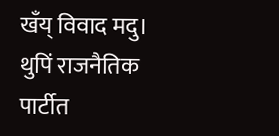खँय् विवाद मदु। थुपिं राजनैतिक पार्टीत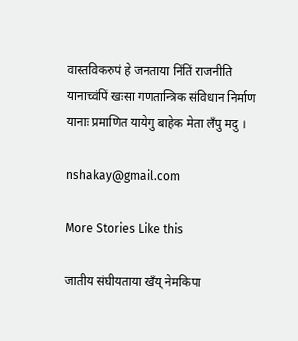वास्तविकरुपं हे जनताया निंतिं राजनीति यानाच्वंपिं खःसा गणतान्त्रिक संविधान निर्माण यानाः प्रमाणित यायेगु बाहेक मेता लँपु मदु ।

nshakay@gmail.com

More Stories Like this

जातीय संघीयताया खँय् नेमकिपा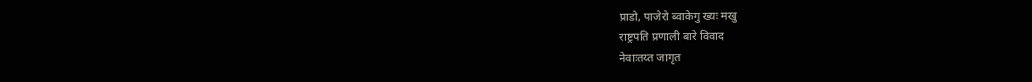प्राडो, पाजेरो ब्वाकेगु ख्यः मखु
राष्ट्रपति प्रणाली बारे विवाद
नेवाःतय्त जागृत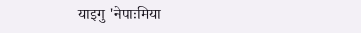याइगु 'नेपाःमिया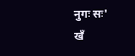नुगः सः'
खँ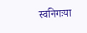स्वनिगःया